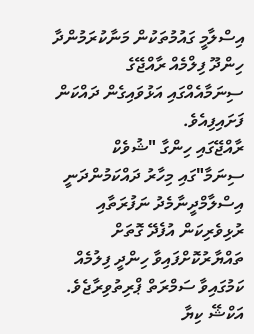އިސްލާމީ ގައުމުތަކުން މަނާކުރަމުންދާ ހިންދޫ ފިލްމެއް ރާއްޖޭގެ ސިނަމާއެއްގައި އަޅުވައިގެން ދައްކަން ފަށައިފިއެވެ.
ރާއްޖޭގައި ހިންގާ "ޝުވެކް ސިނަމާ"ގައި މިހާރު ދައްކަމުންދަނީ އިސްލާމްދީނާމެދު ނަފުރަތާއި ރުޅިވެރިކަން އުފެދޭ ގޮތަށް ތައްޔާރުކޮށްފައިވާ ހިންދީ ފިލުމެއް ކަމުގައިވާ ސަމްރަތް ޕްރިތުވިރާޖެވެ.
އަކްޝޭ ކިޔާ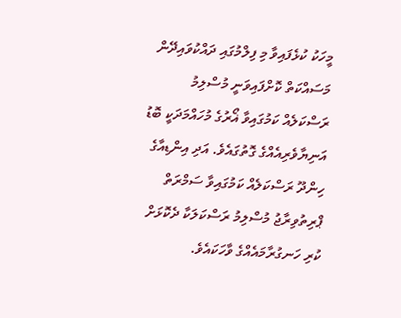މީހަކު ކުޅެފައިވާ މި ފިލްމުގައި ދައްކުވައިދޭން މަސައްކަތް ކޮށްފައިވަނީ މުސްލިމު ރަސްކަލެއް ކަމުގައިވާ ޣޯރުގެ މުހައްމަދަކީ ބޮޑު އަނިޔާވެރިއެއްގެ ގޮތުގައެވެ. އަދި އިންޑިއާގެ ހިންދޫ ރަސްކަލެއް ކަމުގައިވާ ސަމްރަތް ޕްރިތުވިރާޖު މުސްލިމު ރަސްކަލަކާ ދެކޮޅަށް ކުރި ހަނގުރާމައެއްގެ ވާހަކައެވެ.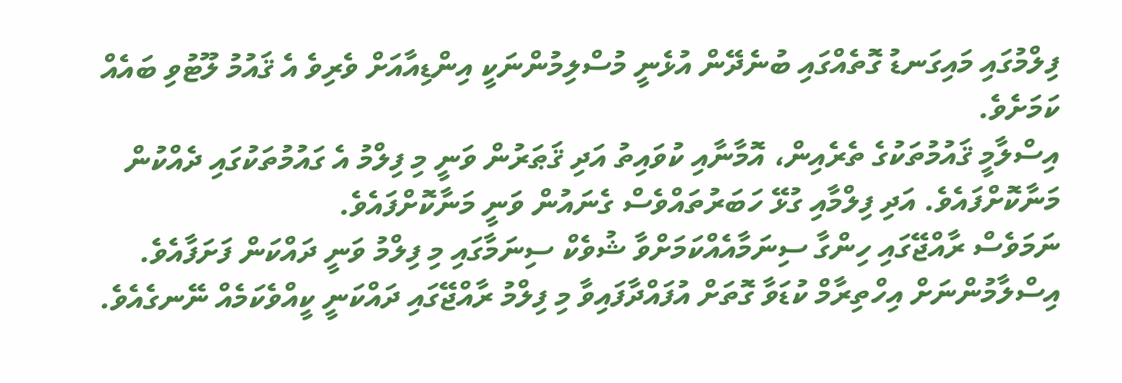ފިލްމުގައި މައިގަނޑު ގޮތެއްގައި ބުނެދޭން އުޅެނީ މުސްލިމުންނަކީ އިންޑިއާއަށް ވެރިވެ އެ ޤައުމު ލޫޓުވި ބައެއް ކަމަށެވެ.
އިސްލާމީ ޤައުމުތަކުގެ ތެރެއިން، އޮމާނާއި ކުވައިތު އަދި ޤަޠަރުން ވަނީ މި ފިލްމު އެ ގައުމުތަކުގައި ދެއްކުން މަނާކޮށްފައެވެ. އަދި ފިލްމާއި ގުޅޭ ހަބަރުތައްވެސް ގެނައުން ވަނީ މަނާކޮށްފައެވެ.
ނަމަވެސް ރާއްޖޭގައި ހިންގާ ސިނަމާއެއްކަމަށްވާ ޝުވެކް ސިނަމާގައި މި ފިލްމު ވަނީ ދައްކަން ފަށަފާއެވެ. އިސްލާމުންނަށް އިހްތިރާމް ކުޑަވާ ގޮތަށް އުފައްދާފައިވާ މި ފިލްމު ރާއްޖޭގައި ދައްކަނީ ކީއްވެކަމެއް ނޭނގެއެވެ.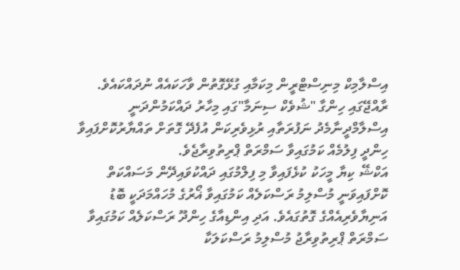އިސްލާމިކް މިނިސްޓްރީން މިކަމާއި ގުޅޭގޮތުން ވާހަކައެއް ނުދައްކައެވެ.
ރާއްޖޭގައި ހިންގާ "ޝުވެކް ސިނަމާ"ގައި މިހާރު ދައްކަމުންދަނީ އިސްލާމްދީނާމެދު ނަފުރަތާއި ރުޅިވެރިކަން އުފެދޭ ގޮތަށް ތައްޔާރުކޮށްފައިވާ ހިންދީ ފިލުމެއް ކަމުގައިވާ ސަމްރަތް ޕްރިތުވިރާޖެވެ.
އަކްޝޭ ކިޔާ މީހަކު ކުޅެފައިވާ މި ފިލްމުގައި ދައްކުވައިދޭން މަސައްކަތް ކޮށްފައިވަނީ މުސްލިމު ރަސްކަލެއް ކަމުގައިވާ ޣޯރުގެ މުހައްމަދަކީ ބޮޑު އަނިޔާވެރިއެއްގެ ގޮތުގައެވެ. އަދި އިންޑިއާގެ ހިންދޫ ރަސްކަލެއް ކަމުގައިވާ ސަމްރަތް ޕްރިތުވިރާޖު މުސްލިމު ރަސްކަލަކާ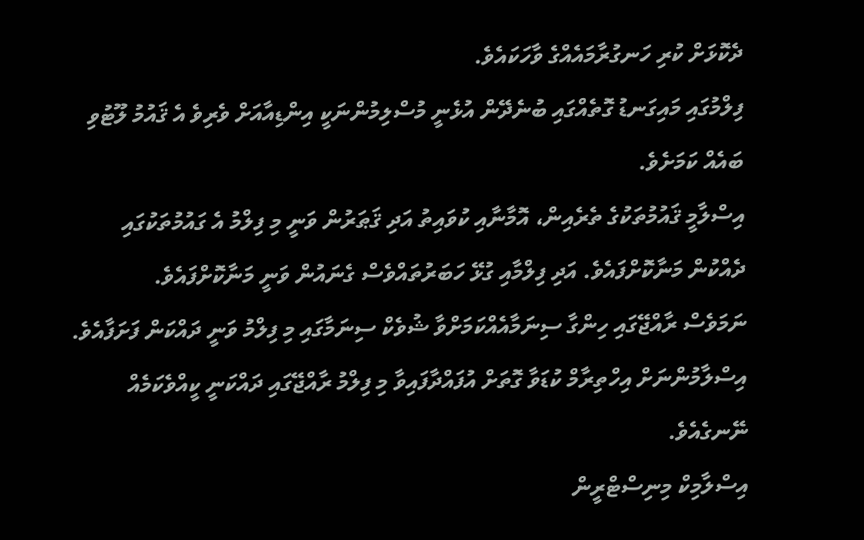ދެކޮޅަށް ކުރި ހަނގުރާމައެއްގެ ވާހަކައެވެ.
ފިލްމުގައި މައިގަނޑު ގޮތެއްގައި ބުނެދޭން އުޅެނީ މުސްލިމުންނަކީ އިންޑިއާއަށް ވެރިވެ އެ ޤައުމު ލޫޓުވި ބައެއް ކަމަށެވެ.
އިސްލާމީ ޤައުމުތަކުގެ ތެރެއިން، އޮމާނާއި ކުވައިތު އަދި ޤަޠަރުން ވަނީ މި ފިލްމު އެ ގައުމުތަކުގައި ދެއްކުން މަނާކޮށްފައެވެ. އަދި ފިލްމާއި ގުޅޭ ހަބަރުތައްވެސް ގެނައުން ވަނީ މަނާކޮށްފައެވެ.
ނަމަވެސް ރާއްޖޭގައި ހިންގާ ސިނަމާއެއްކަމަށްވާ ޝުވެކް ސިނަމާގައި މި ފިލްމު ވަނީ ދައްކަން ފަށަފާއެވެ. އިސްލާމުންނަށް އިހްތިރާމް ކުޑަވާ ގޮތަށް އުފައްދާފައިވާ މި ފިލްމު ރާއްޖޭގައި ދައްކަނީ ކީއްވެކަމެއް ނޭނގެއެވެ.
އިސްލާމިކް މިނިސްޓްރީން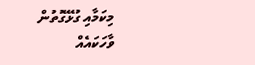މިކަމާއި ގުޅޭގޮތުން ވާހަކައެއް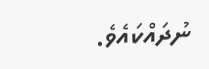ނުދައްކައެވެ.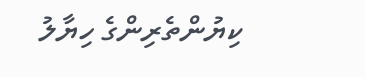ކިޔުންތެރިންގެ ހިޔާލު